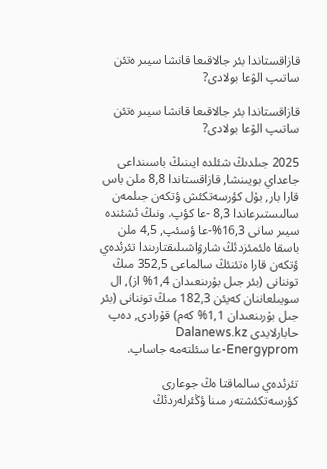قازاقستاندا بئر جالاقىعا قانشا سيىر ەتئن ساتىپ الۋعا بولادى?

قازاقستاندا بئر جالاقىعا قانشا سيىر ەتئن ساتىپ الۋعا بولادى?

2025 جىلدىڭ شئلدە ايىنىڭ باسىنداعى جاعداي بويىنشا, قازاقستاندا 8,8 ملن باس قارا بار, بۇل كؤرسەتكئش ؤتكەن جىلمەن سالىستىرعاندا 8,3 -عا كؤپ. ونىڭ ئشئندە سيىر سانى 16,3%-عا ؤسئپ, 4,5 ملن باسقا ەلئمئزدئڭ شارۋاشىلىقتارىندا تئرئدەي ؤتكەن قارا ەتئنئڭ سالماعى 352,5 مىڭ توننانى (بئر جىل بۇرىنعىدان 1,4% از), ال سويىلعاننان كەيئن 182,3 مىڭ توننانى (بئر جىل بۇرىنعىدان 1,1% كەم) قۇرادى, دەپ حابارلايدى Dalanews.kz Energyprom-عا سئلتەمە جاساپ.

تئرئدەي سالماقتا ەڭ جوعارى كؤرسەتكئشتەر مىنا ؤڭئرلەردئڭ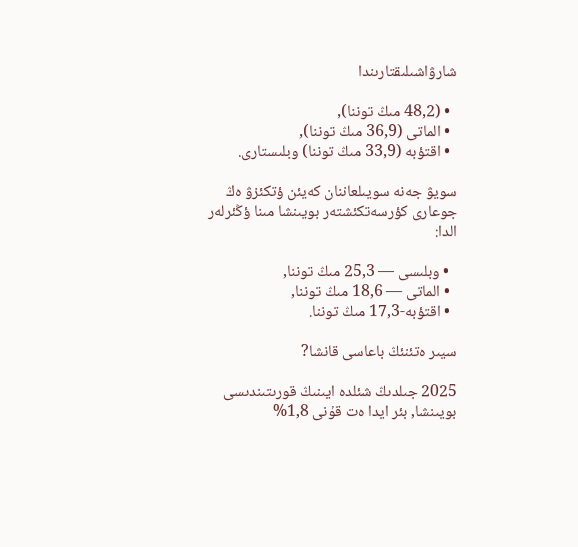شارۋاشىلىقتارىندا

  • (48,2 مىڭ توننا),
  • الماتى (36,9 مىڭ توننا),
  • اقتؤبە (33,9 مىڭ توننا) وبلىستارى.

سويۋ جەنە سويىلعاننان كەيئن ؤتكئزۋ ەڭ جوعارى كؤرسەتكئشتەر بويىنشا مىنا ؤڭئرلەر الدا:

  • وبلىسى — 25,3 مىڭ توننا,
  • الماتى — 18,6 مىڭ توننا,
  • اقتؤبە-17,3 مىڭ توننا.

سيىر ەتئنئڭ باعاسى قانشا?

2025 جىلدىڭ شئلدە ايىنىڭ قورىتىندىسى بويىنشا, بئر ايدا ەت قۇنى 1,8%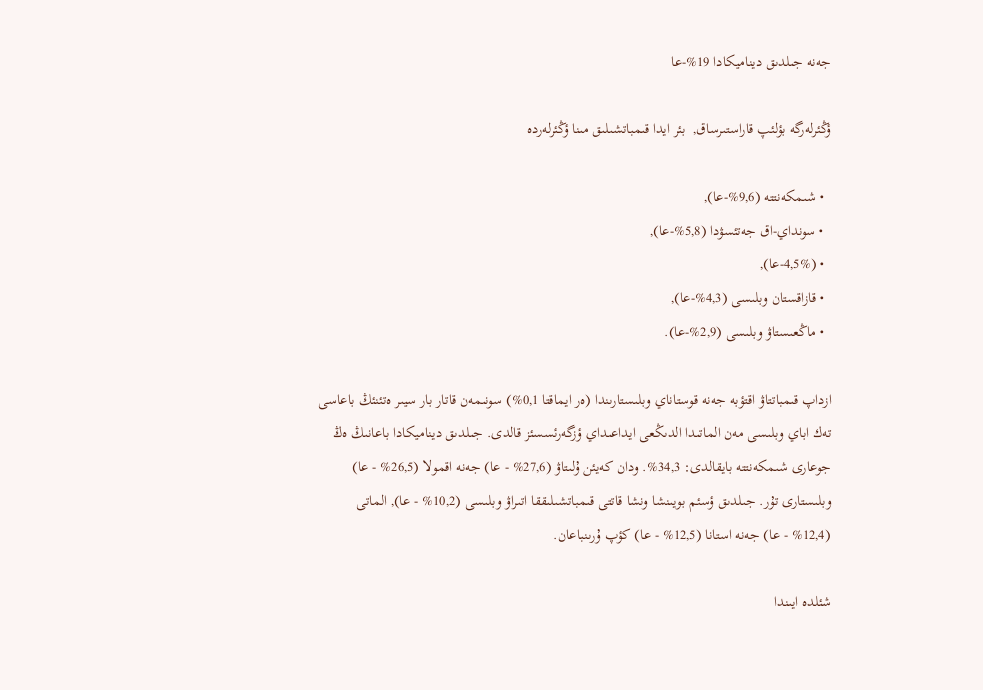جەنە جىلدىق ديناميكادا 19%-عا

ؤڭئرلەرگە بؤلئپ قاراستىرساق,  بئر ايدا قىمباتشىلىق مىنا ؤڭئرلەردە

  • شىمكەنتتە (9,6%-عا),
  • سونداي-اق جەتئسۋدا (5,8%-عا),
  • (4,5%-عا),
  • قازاقستان وبلىسى (4,3%-عا),
  • ماڭعىستاۋ وبلىسى (2,9%-عا).

ازداپ قىمباتتاۋ اقتؤبە جەنە قوستاناي وبلىستارىندا (ەر ايماقتا 0,1%) سونىمەن قاتار بار سيىر ەتئنئڭ باعاسى تەك اباي وبلىسى مەن الماتىدا الدىڭعى ايداعىداي ؤزگەرئسسئز قالدى. جىلدىق ديناميكادا باعانىڭ ەڭ جوعارى شىمكەنتتە بايقالدى: 34,3%. ودان كەيئن ۇلىتاۋ (27,6% - عا) جەنە اقمولا (26,5% - عا) وبلىستارى تۇر. جىلدىق ؤسئم بويىنشا ونشا قاتتى قىمباتشىلىققا اتىراۋ وبلىسى (10,2% - عا), الماتى (12,4% - عا) جەنە استانا (12,5% - عا) كؤپ ۇرىنباعان.

شئلدە ايىندا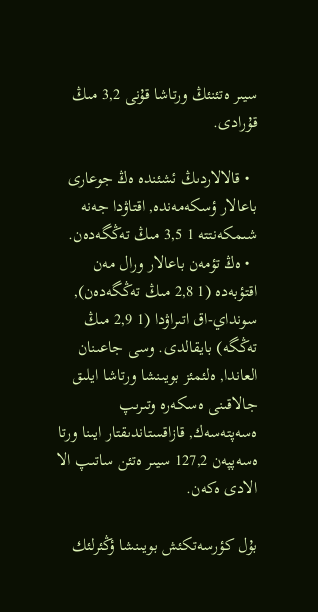سيىر ەتئنئڭ ورتاشا قۇنى 3,2 مىڭ قۇرادى.

  • قالالاردىڭ ئشئندە ەڭ جوعارى باعالار ؤسكەمەندە, اقتاۋدا جەنە شىمكەنتتە 1 3,5 مىڭ تەڭگەدەن.
  • ەڭ تؤمەن باعالار ورال مەن اقتؤبەدە (1 2,8 مىڭ تەڭگەدەن), سونداي-اق اتىراۋدا (1 2,9 مىڭ تەڭگە) بايقالدى. وسى جاعىنان العاندا, ەلئمئز بويىنشا ورتاشا ايلىق جالاقىنى ەسكەرە وتىرىپ ەسەپتەسەك, قازاقستاندىقتار ايىنا ورتا ەسەپپەن 127,2 سيىر ەتئن ساتىپ الا الادى ەكەن.

بۇل كؤرسەتكئش بويىنشا ؤڭئرلئك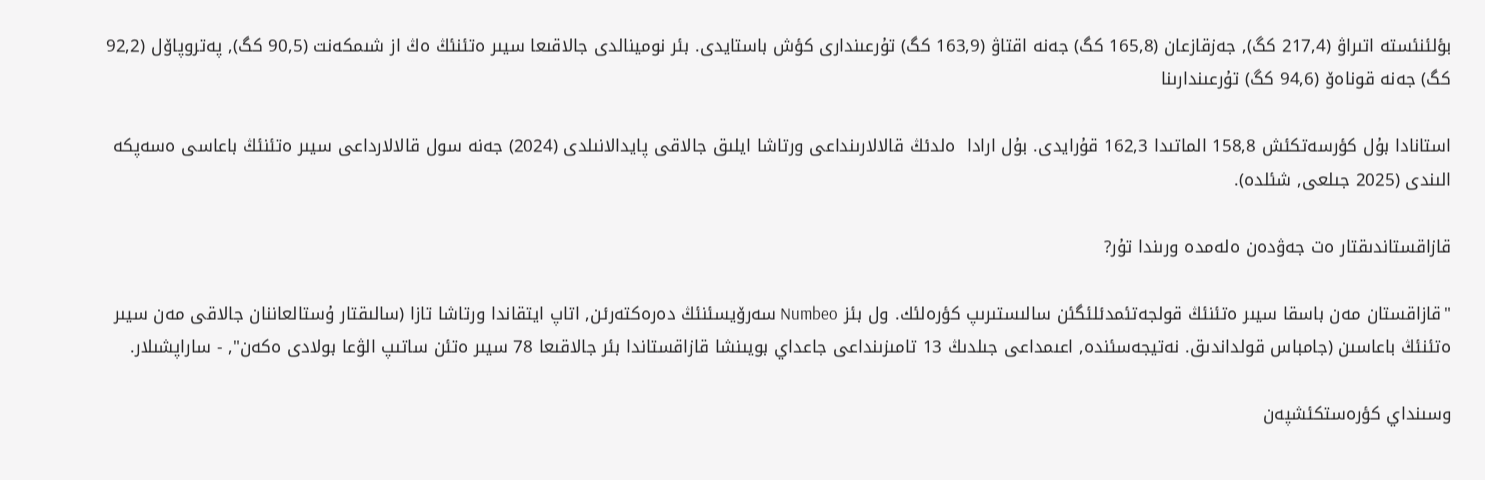بؤلئنئستە اتىراۋ (217,4 كگ), جەزقازعان (165,8 كگ) جەنە اقتاۋ (163,9 كگ) تۇرعىندارى كؤش باستايدى. بئر نومينالدى جالاقىعا سيىر ەتئنئڭ ەڭ از شىمكەنت (90,5 كگ), پەتروپاۆل (92,2 كگ) جەنە قوناەۆ (94,6 كگ) تۇرعىندارىنا

استانادا بۇل كؤرسەتكئش 158,8 الماتىدا 162,3 قۇرايدى. بۇل ارادا  ەلدئڭ قالالارىنداعى ورتاشا ايلىق جالاقى پايدالانىلدى (2024) جەنە سول قالالارداعى سيىر ەتئنئڭ باعاسى ەسەپكە الىندى (2025 جىلعى, شئلدە).

قازاقستاندىقتار ەت جەۋدەن ەلەمدە ورىندا تۇر?

"قازاقستان مەن باسقا سيىر ەتئنئڭ قولجەتئمدئلئگئن سالىستىرىپ كؤرەلئك. ول بئز Numbeo سەرۆيسئنئڭ دەرەكتەرئن, اتاپ ايتقاندا ورتاشا تازا (سالىقتار ۇستالعاننان جالاقى مەن سيىر ەتئنئڭ باعاسىن (جامباس قولداندىق. نەتيجەسئندە, اعىمداعى جىلدىڭ 13 تامىزىنداعى جاعداي بويىنشا قازاقستاندا بئر جالاقىعا 78 سيىر ەتئن ساتىپ الۋعا بولادى ەكەن", - ساراپشىلار.

وسىنداي كؤرەستكئشپەن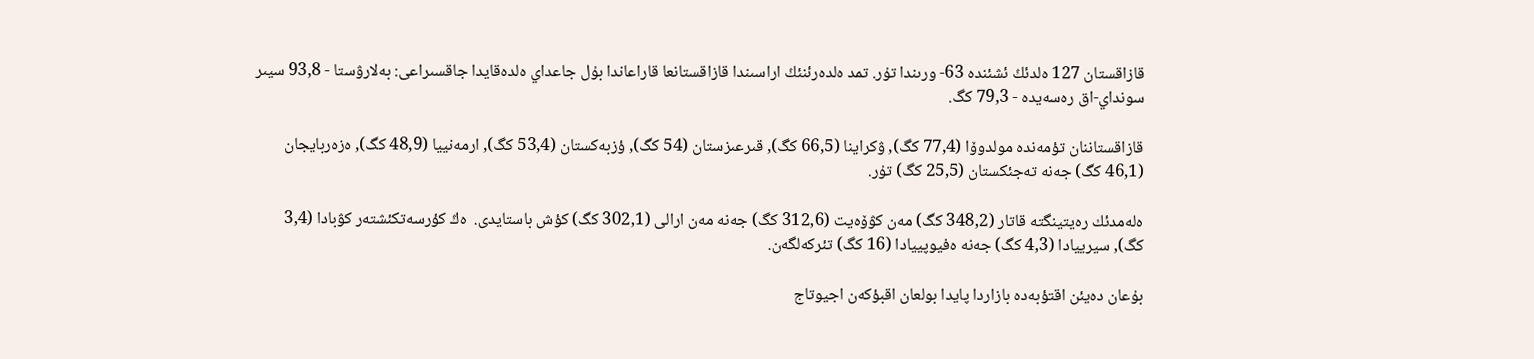قازاقستان 127 ەلدئڭ ئشئندە 63- ورىندا تۇر. تمد ەلدەرئنئڭ اراسىندا قازاقستانعا قاراعاندا بۇل جاعداي ەلدەقايدا جاقسىراعى: بەلارۋستا - 93,8 سيىر سونداي-اق رەسەيدە - 79,3 كگ.

قازاقستاننان تؤمەندە مولدوۆا (77,4 كگ), ۋكراينا (66,5 كگ), قىرعىزستان (54 كگ), ؤزبەكستان (53,4 كگ), ارمەنييا (48,9 كگ), ەزەربايجان (46,1 كگ) جەنە تەجئكستان (25,5 كگ) تۇر.

ەلەمدئك رەيتينگتە قاتار (348,2 كگ) مەن كۋۆەيت (312,6 كگ) جەنە مەن ارالى (302,1 كگ) كؤش باستايدى.  ەڭ كؤرسەتكئشتەر كۋبادا (3,4 كگ), سيرييادا (4,3 كگ) جەنە ەفيوپييادا (16 كگ) تئركەلگەن.

بۇعان دەيئن اقتؤبەدە بازاردا پايدا بولعان اقبؤكەن اجيوتاج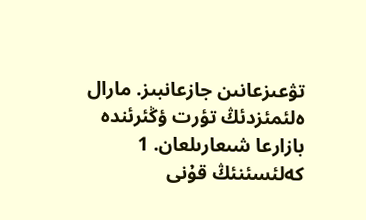تۋعىزعانىن جازعانبىز. مارال ەلئمئزدئڭ تؤرت ؤڭئرئندە بازارعا شىعارىلعان. 1 كەلئسئنئڭ قۇنى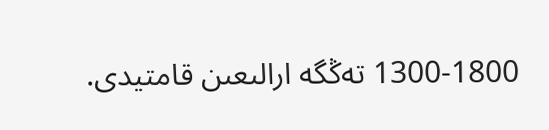1300-1800 تەڭگە ارالىعىن قامتيدى.